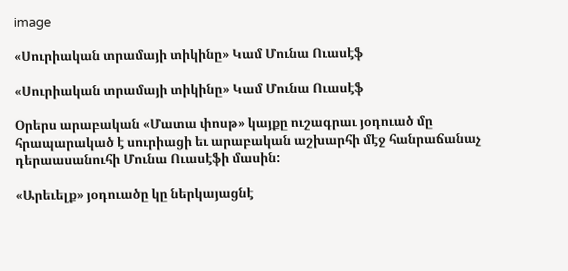image

«Սուրիական տրամայի տիկինը» Կամ Մունա Ուասէֆ

«Սուրիական տրամայի տիկինը» Կամ Մունա Ուասէֆ

Օրերս արաբական «Մատա փոսթ» կայքը ուշագրաւ յօդուած մը հրապարակած է սուրիացի եւ արաբական աշխարհի մէջ հանրաճանաչ դերաասանուհի Մունա Ուասէֆի մասին:

«Արեւելք» յօդուածը կը ներկայացնէ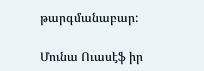թարգմանաբար:

Մունա Ուասէֆ իր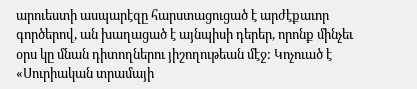արուեստի ասպարէզը հարստացուցած է արժէքաւոր գործերով, ան խաղացած է այնպիսի դերեր, որոնք մինչեւ օրս կը մնան դիտողներու յիշողութեան մէջ: Կոչուած է «Սուրիական տրամայի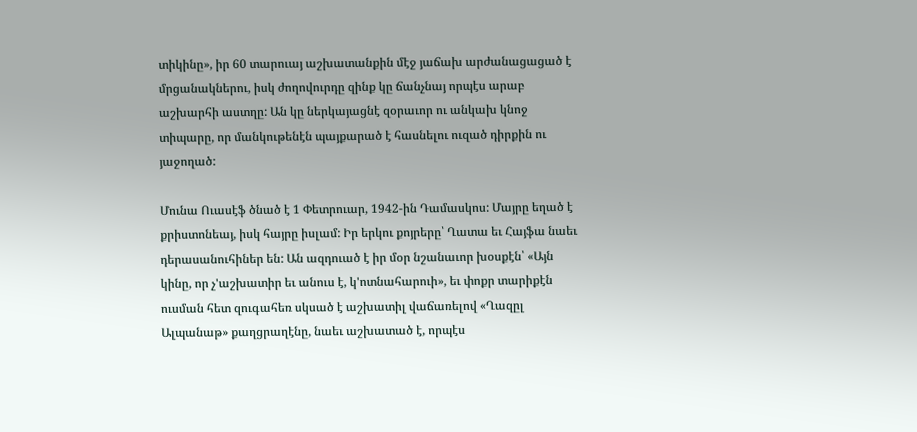տիկինը», իր 60 տարուայ աշխատանքին մէջ յաճախ արժանացացած է մրցանակներու, իսկ ժողովուրդը զինք կը ճանչնայ որպէս արաբ աշխարհի աստղը: Ան կը ներկայացնէ զօրաւոր ու անկախ կնոջ տիպարը, որ մանկութենէն պայքարած է հասնելու ուզած դիրքին ու յաջողած:

Մունա Ուասէֆ ծնած է 1 Փետրուար, 1942-ին Դամասկոս: Մայրը եղած է քրիստոնեայ, իսկ հայրը իսլամ: Իր երկու քոյրերը՝ Ղատա եւ Հայֆա նաեւ դերասանուհիներ են: Ան ազդուած է իր մօր նշանաւոր խօսքէն՝ «Այն կինը, որ չ'աշխատիր եւ անուս է, կ'ոտնահարուի», եւ փոքր տարիքէն ուսման հետ զուգահեռ սկսած է աշխատիլ վաճառելով «Ղազըլ Ալպանաթ» քաղցրաղէնը, նաեւ աշխատած է, որպէս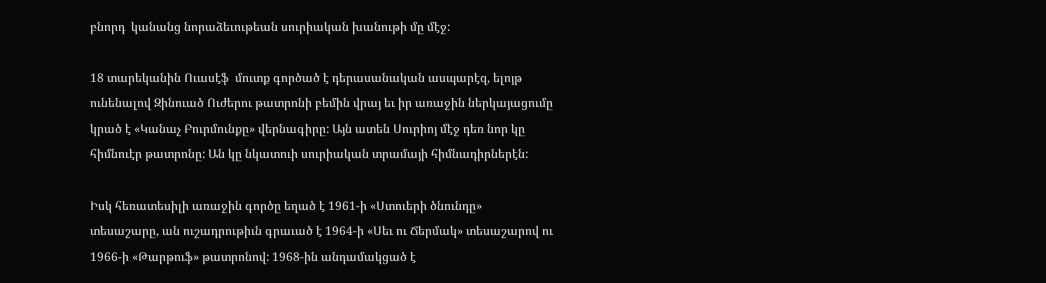բնորդ  կանանց նորաձեւութեան սուրիական խանութի մը մէջ:

18 տարեկանին Ուասէֆ  մուտք գործած է դերասանական ասպարէզ, ելոյթ ունենալով Զինուած Ուժերու թատրոնի բեմին վրայ եւ իր առաջին ներկայացումը կրած է «Կանաչ Բուրմունքը» վերնագիրը: Այն ատեն Սուրիոյ մէջ դեռ նոր կը հիմնուէր թատրոնը: Ան կը նկատուի սուրիական տրամայի հիմնադիրներէն:

Իսկ հեռատեսիլի առաջին գործը եղած է 1961-ի «Ստուերի ծնունդը» տեսաշարը, ան ուշադրութիւն գրաւած է 1964-ի «Սեւ ու Ճերմակ» տեսաշարով ու 1966-ի «Թարթուֆ» թատրոնով: 1968-ին անդամակցած է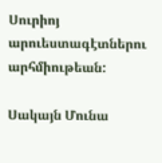Սուրիոյ արուեստագէտներու արհմիութեան:

Սակայն Մունա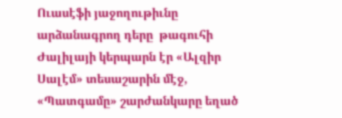Ուասէֆի յաջողութիւնը արձանագրող դերը  թագուհի Ժալիլայի կերպարն էր «Ալզիր Սալէմ» տեսաշարին մէջ,  «Պատգամը» շարժանկարը եղած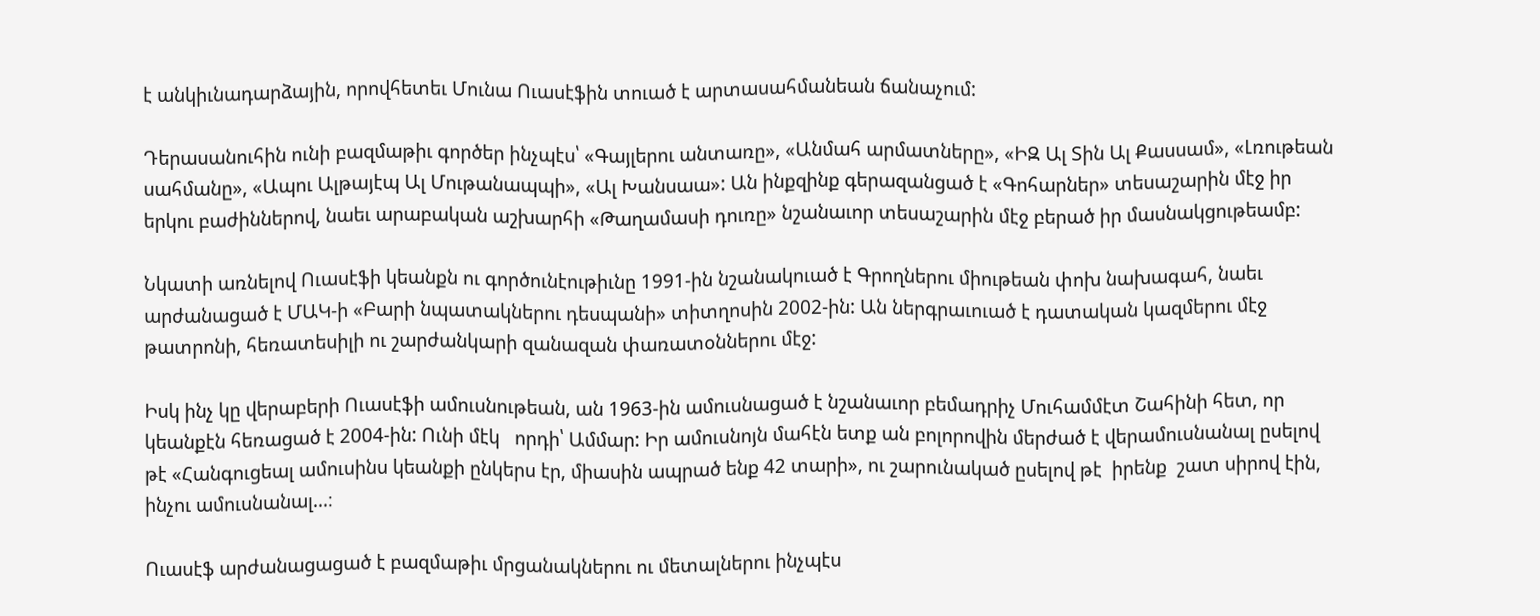է անկիւնադարձային, որովհետեւ Մունա Ուասէֆին տուած է արտասահմանեան ճանաչում:

Դերասանուհին ունի բազմաթիւ գործեր ինչպէս՝ «Գայլերու անտառը», «Անմահ արմատները», «ԻԶ Ալ Տին Ալ Քասսամ», «Լռութեան սահմանը», «Ապու Ալթայէպ Ալ Մութանապպի», «Ալ Խանսաա»: Ան ինքզինք գերազանցած է «Գոհարներ» տեսաշարին մէջ իր երկու բաժիններով, նաեւ արաբական աշխարհի «Թաղամասի դուռը» նշանաւոր տեսաշարին մէջ բերած իր մասնակցութեամբ:

Նկատի առնելով Ուասէֆի կեանքն ու գործունէութիւնը 1991-ին նշանակուած է Գրողներու միութեան փոխ նախագահ, նաեւ արժանացած է ՄԱԿ-ի «Բարի նպատակներու դեսպանի» տիտղոսին 2002-ին: Ան ներգրաւուած է դատական կազմերու մէջ թատրոնի, հեռատեսիլի ու շարժանկարի զանազան փառատօններու մէջ:

Իսկ ինչ կը վերաբերի Ուասէֆի ամուսնութեան, ան 1963-ին ամուսնացած է նշանաւոր բեմադրիչ Մուհամմէտ Շահինի հետ, որ կեանքէն հեռացած է 2004-ին: Ունի մէկ   որդի՝ Ամմար: Իր ամուսնոյն մահէն ետք ան բոլորովին մերժած է վերամուսնանալ ըսելով թէ «Հանգուցեալ ամուսինս կեանքի ընկերս էր, միասին ապրած ենք 42 տարի», ու շարունակած ըսելով թէ  իրենք  շատ սիրով էին,  ինչու ամուսնանալ...։

Ուասէֆ արժանացացած է բազմաթիւ մրցանակներու ու մետալներու ինչպէս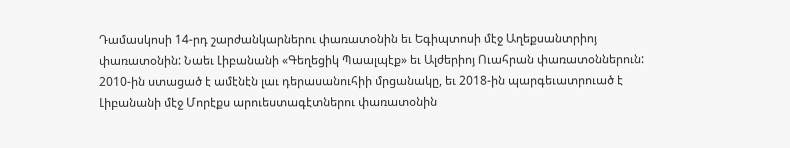Դամասկոսի 14-րդ շարժանկարներու փառատօնին եւ Եգիպտոսի մէջ Աղեքսանտրիոյ փառատօնին: Նաեւ Լիբանանի «Գեղեցիկ Պաալպէք» եւ Ալժերիոյ Ուահրան փառատօններուն: 2010-ին ստացած է ամէնէն լաւ դերասանուհիի մրցանակը, եւ 2018-ին պարգեւատրուած է Լիբանանի մէջ Մորէքս արուեստագէտներու փառատօնին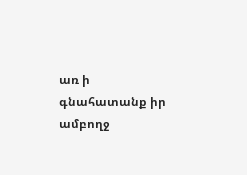առ ի գնահատանք իր ամբողջ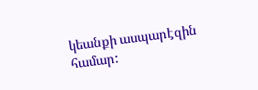կեանքի ասպարէզին համար: